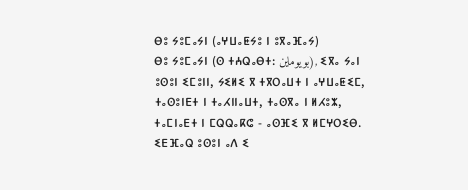ⴱⵓ ⵢⵓⵎⴰⵢⵏ (ⴰⵖⵡⴰⵟⵢⵓ ⵏ ⵓⴳⴰⴼⴰⵢ)
ⴱⵓ ⵢⵓⵎⴰⵢⵏ (ⵙ ⵜⵄⵕⴰⴱⵜ: بويوماين), ⵉⴳⴰ ⵢⴰⵏ ⵓⵙⵓⵏ ⵉⵎⵓⵏⵏ, ⵢⵉⵍⵉ ⴳ ⵜⴳⵔⴰⵡⵜ ⵏ ⴰⵖⵡⴰⵟⵉⵎ, ⵜⴰⵙⵓⵏⴹⵜ ⵏ ⵜⴰⵃⵏⵏⴰⵡⵜ, ⵜⴰⵙⴳⴰ ⵏ ⵍⵃⵓⵣ, ⵜⴰⵎⵏⴰⴹⵜ ⵏ ⵎⵕⵕⴰⴽⵛ - ⴰⵙⴼⵉ ⴳ ⵍⵎⵖⵔⵉⴱ. ⵉⴹⴼⴰⵕ ⵓⵙⵓⵏ ⴰⴷ ⵉ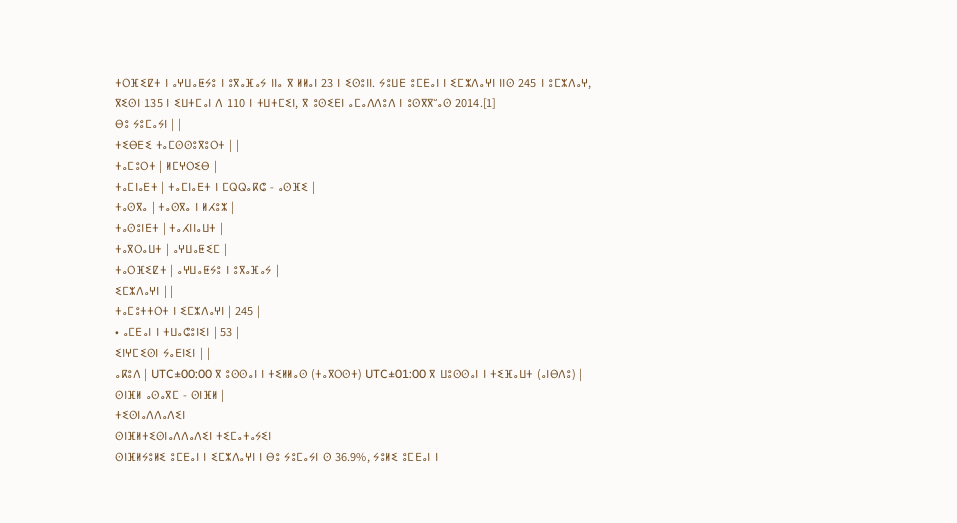ⵜⵔⴼⵉⵇⵜ ⵏ ⴰⵖⵡⴰⵟⵢⵓ ⵏ ⵓⴳⴰⴼⴰⵢ ⵏⵏⴰ ⴳ ⵍⵍⴰⵏ 23 ⵏ ⵉⵙⵓⵏⵏ. ⵢⵓⵡⴹ ⵓⵎⴹⴰⵏ ⵏ ⵉⵎⵣⴷⴰⵖⵏ ⵏⵏⵙ 245 ⵏ ⵓⵎⵣⴷⴰⵖ, ⴳⵉⵙⵏ 135 ⵏ ⵉⵡⵜⵎⴰⵏ ⴷ 110 ⵏ ⵜⵡⵜⵎⵉⵏ, ⴳ ⵓⵙⵉⴹⵏ ⴰⵎⴰⴷⴷⵓⴷ ⵏ ⵓⵙⴳⴳⵯⴰⵙ 2014.[1]
ⴱⵓ ⵢⵓⵎⴰⵢⵏ | |
ⵜⵉⴱⴹⵉ ⵜⴰⵎⵙⵙⵓⴳⵓⵔⵜ | |
ⵜⴰⵎⵓⵔⵜ | ⵍⵎⵖⵔⵉⴱ |
ⵜⴰⵎⵏⴰⴹⵜ | ⵜⴰⵎⵏⴰⴹⵜ ⵏ ⵎⵕⵕⴰⴽⵛ - ⴰⵙⴼⵉ |
ⵜⴰⵙⴳⴰ | ⵜⴰⵙⴳⴰ ⵏ ⵍⵃⵓⵣ |
ⵜⴰⵙⵓⵏⴹⵜ | ⵜⴰⵃⵏⵏⴰⵡⵜ |
ⵜⴰⴳⵔⴰⵡⵜ | ⴰⵖⵡⴰⵟⵉⵎ |
ⵜⴰⵔⴼⵉⵇⵜ | ⴰⵖⵡⴰⵟⵢⵓ ⵏ ⵓⴳⴰⴼⴰⵢ |
ⵉⵎⵣⴷⴰⵖⵏ | |
ⵜⴰⵎⵓⵜⵜⵔⵜ ⵏ ⵉⵎⵣⴷⴰⵖⵏ | 245 |
• ⴰⵎⴹⴰⵏ ⵏ ⵜⵡⴰⵛⵓⵏⵉⵏ | 53 |
ⵉⵏⵖⵎⵉⵙⵏ ⵢⴰⴹⵏⵉⵏ | |
ⴰⴽⵓⴷ | UTC±00:00 ⴳ ⵓⵙⵙⴰⵏ ⵏ ⵜⵉⵍⵍⴰⵙ (ⵜⴰⴳⵔⵙⵜ) UTC±01:00 ⴳ ⵡⵓⵙⵙⴰⵏ ⵏ ⵜⵉⴼⴰⵡⵜ (ⴰⵏⴱⴷⵓ) |
ⵙⵏⴼⵍ ⴰⵙⴰⴳⵎ - ⵙⵏⴼⵍ |
ⵜⵉⵙⵏⴰⴷⴷⴰⴷⵉⵏ
ⵙⵏⴼⵍⵜⵉⵙⵏⴰⴷⴷⴰⴷⵉⵏ ⵜⵉⵎⴰⵜⴰⵢⵉⵏ
ⵙⵏⴼⵍⵢⵓⵍⵉ ⵓⵎⴹⴰⵏ ⵏ ⵉⵎⵣⴷⴰⵖⵏ ⵏ ⴱⵓ ⵢⵓⵎⴰⵢⵏ ⵙ 36.9%, ⵢⵓⵍⵉ ⵓⵎⴹⴰⵏ ⵏ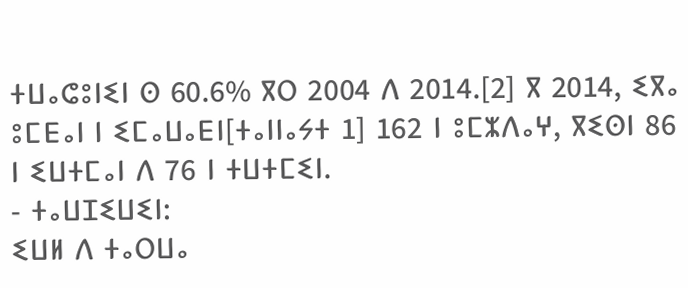ⵜⵡⴰⵛⵓⵏⵉⵏ ⵙ 60.6% ⴳⵔ 2004 ⴷ 2014.[2] ⴳ 2014, ⵉⴳⴰ ⵓⵎⴹⴰⵏ ⵏ ⵉⵎⴰⵡⴰⴹⵏ[ⵜⴰⵏⵏⴰⵢⵜ 1] 162 ⵏ ⵓⵎⵣⴷⴰⵖ, ⴳⵉⵙⵏ 86 ⵏ ⵉⵡⵜⵎⴰⵏ ⴷ 76 ⵏ ⵜⵡⵜⵎⵉⵏ.
- ⵜⴰⵡⵊⵉⵡⵉⵏ:
ⵉⵡⵍ ⴷ ⵜⴰⵔⵡⴰ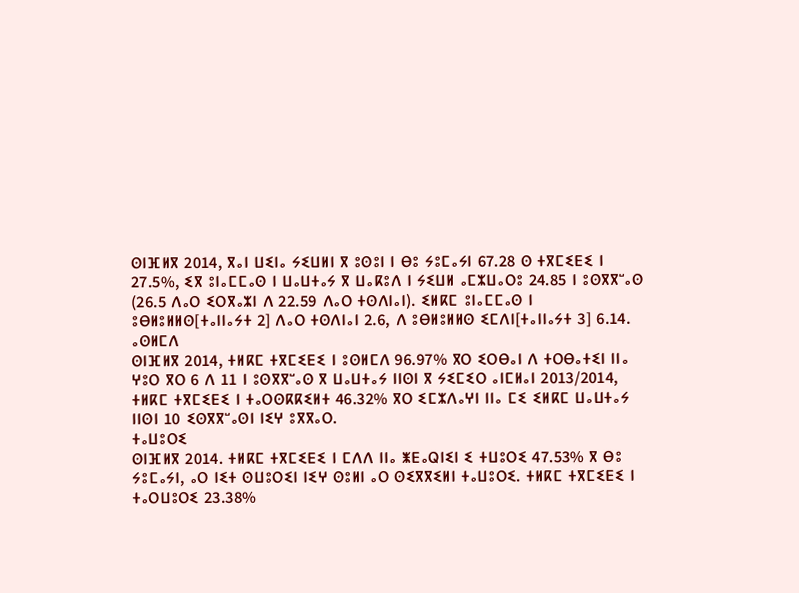ⵙⵏⴼⵍⴳ 2014, ⴳⴰⵏ ⵡⵉⵏⴰ ⵢⵉⵡⵍⵏ ⴳ ⵓⵙⵓⵏ ⵏ ⴱⵓ ⵢⵓⵎⴰⵢⵏ 67.28 ⵙ ⵜⴳⵎⵉⴹⵉ ⵏ 27.5%, ⵉⴳ ⵓⵏⴰⵎⵎⴰⵙ ⵏ ⵡⴰⵡⵜⴰⵢ ⴳ ⵡⴰⴽⵓⴷ ⵏ ⵢⵉⵡⵍ ⴰⵎⵣⵡⴰⵔⵓ 24.85 ⵏ ⵓⵙⴳⴳⵯⴰⵙ (26.5 ⴷⴰⵔ ⵉⵔⴳⴰⵣⵏ ⴷ 22.59 ⴷⴰⵔ ⵜⵙⴷⵏⴰⵏ). ⵉⵍⴽⵎ ⵓⵏⴰⵎⵎⴰⵙ ⵏ ⵓⴱⵍⵓⵍⵍⵙ[ⵜⴰⵏⵏⴰⵢⵜ 2] ⴷⴰⵔ ⵜⵙⴷⵏⴰⵏ 2.6, ⴷ ⵓⴱⵍⵓⵍⵍⵙ ⵉⵎⴷⵏ[ⵜⴰⵏⵏⴰⵢⵜ 3] 6.14.
ⴰⵙⵍⵎⴷ
ⵙⵏⴼⵍⴳ 2014, ⵜⵍⴽⵎ ⵜⴳⵎⵉⴹⵉ ⵏ ⵓⵙⵍⵎⴷ 96.97% ⴳⵔ ⵉⵔⴱⴰⵏ ⴷ ⵜⵔⴱⴰⵜⵉⵏ ⵏⵏⴰ ⵖⵓⵔ ⴳⵔ 6 ⴷ 11 ⵏ ⵓⵙⴳⴳⵯⴰⵙ ⴳ ⵡⴰⵡⵜⴰⵢ ⵏⵏⵙⵏ ⴳ ⵢⵉⵎⵉⵔ ⴰⵏⵎⵍⴰⵏ 2013/2014, ⵜⵍⴽⵎ ⵜⴳⵎⵉⴹⵉ ⵏ ⵜⴰⵔⵙⴽⴽⵉⵍⵜ 46.32% ⴳⵔ ⵉⵎⵣⴷⴰⵖⵏ ⵏⵏⴰ ⵎⵉ ⵉⵍⴽⵎ ⵡⴰⵡⵜⴰⵢ ⵏⵏⵙⵏ 10 ⵉⵙⴳⴳⵯⴰⵙⵏ ⵏⵉⵖ ⵓⴳⴳⴰⵔ.
ⵜⴰⵡⵓⵔⵉ
ⵙⵏⴼⵍⴳ 2014. ⵜⵍⴽⵎ ⵜⴳⵎⵉⴹⵉ ⵏ ⵎⴷⴷ ⵏⵏⴰ ⵥⴹⴰⵕⵏⵉⵏ ⵉ ⵜⵡⵓⵔⵉ 47.53% ⴳ ⴱⵓ ⵢⵓⵎⴰⵢⵏ, ⴰⵔ ⵏⵉⵜ ⵙⵡⵓⵔⵉⵏ ⵏⵉⵖ ⵙⵓⵍⵏ ⴰⵔ ⵙⵉⴳⴳⵉⵍⵏ ⵜⴰⵡⵓⵔⵉ. ⵜⵍⴽⵎ ⵜⴳⵎⵉⴹⵉ ⵏ ⵜⴰⵔⵡⵓⵔⵉ 23.38%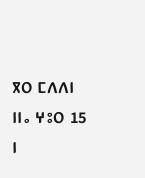ⴳⵔ ⵎⴷⴷⵏ ⵏⵏⴰ ⵖⵓⵔ 15 ⵏ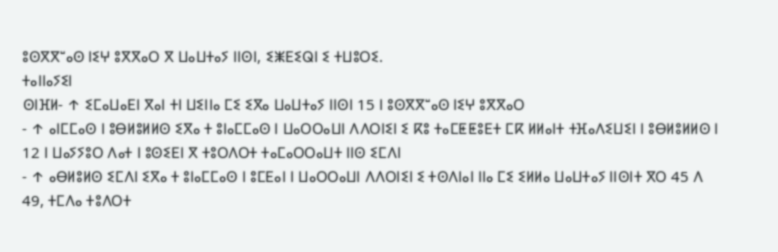ⵓⵙⴳⴳⵯⴰⵙ ⵏⵉⵖ ⵓⴳⴳⴰⵔ ⴳ ⵡⴰⵡⵜⴰⵢ ⵏⵏⵙⵏ, ⵉⵥⴹⵉⵕⵏ ⵉ ⵜⵡⵓⵔⵉ.
ⵜⴰⵏⵏⴰⵢⵉⵏ
ⵙⵏⴼⵍ- ↑ ⵉⵎⴰⵡⴰⴹⵏ ⴳⴰⵏ ⵜⵏ ⵡⵉⵏⵏⴰ ⵎⵉ ⵉⴳⴰ ⵡⴰⵡⵜⴰⵢ ⵏⵏⵙⵏ 15 ⵏ ⵓⵙⴳⴳⵯⴰⵙ ⵏⵉⵖ ⵓⴳⴳⴰⵔ
- ↑ ⴰⵏⵎⵎⴰⵙ ⵏ ⵓⴱⵍⵓⵍⵍⵙ ⵉⴳⴰ ⵜ ⵓⵏⴰⵎⵎⴰⵙ ⵏ ⵡⴰⵔⵔⴰⵡⵏ ⴷⴷⵔⵏⵉⵏ ⵉ ⴽⵓ ⵜⴰⵎⵟⵟⵓⴹⵜ ⵎⴽ ⵍⵍⴰⵏⵜ ⵜⴼⴰⴷⵉⵡⵉⵏ ⵏ ⵓⴱⵍⵓⵍⵍⵙ ⵏ 12 ⵏ ⵡⴰⵢⵢⵓⵔ ⴷⴰⵜ ⵏ ⵓⵙⵉⴹⵏ ⴳ ⵜⵓⵔⴷⵔⵜ ⵜⴰⵎⴰⵔⵔⴰⵡⵜ ⵏⵏⵙ ⵉⵎⴷⵏ
- ↑ ⴰⴱⵍⵓⵍⵙ ⵉⵎⴷⵏ ⵉⴳⴰ ⵜ ⵓⵏⴰⵎⵎⴰⵙ ⵏ ⵓⵎⴹⴰⵏ ⵏ ⵡⴰⵔⵔⴰⵡⵏ ⴷⴷⵔⵏⵉⵏ ⵉ ⵜⵙⴷⵏⴰⵏ ⵏⵏⴰ ⵎⵉ ⵉⵍⵍⴰ ⵡⴰⵡⵜⴰⵢ ⵏⵏⵙⵏⵜ ⴳⵔ 45 ⴷ 49, ⵜⵎⴷⴰ ⵜⵓⴷⵔⵜ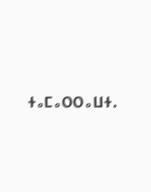ⵜⴰⵎⴰⵔⵔⴰⵡⵜ.